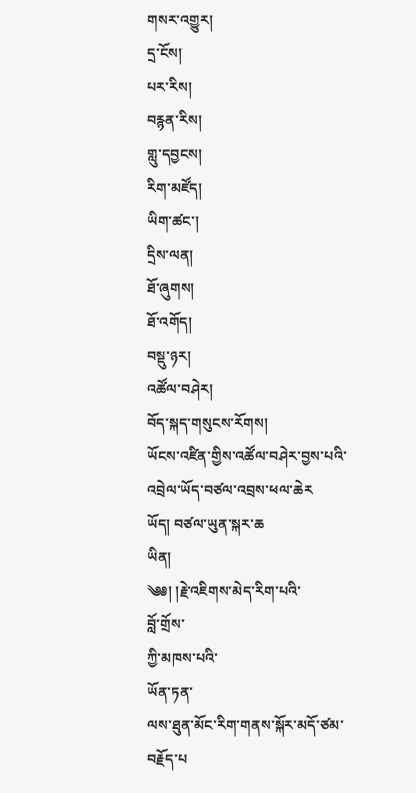གསར་འགྱུར།
དྲ་ངོས།
པར་རིས།
བརྙན་རིས།
གླུ་དབྱངས།
རིག་མཛོད།
ཡིག་ཚང་།
དྲིས་ལན།
ཐོ་ཞུགས།
ཐོ་འགོད།
བསྡུ་ཉར།
འཚོལ་བཤེར།
བོད་སྐད་གསུངས་རོགས།
ཡོངས་འཛིན་གྱིས་འཚོལ་བཤེར་བྱས་པའི་འབྲེལ་ཡོད་བཙལ་འབྲས་ཕལ་ཆེར
ཡོད། བཙལ་ཡུན་སྐར་ཆ
ཡིན།
༄༅། །རྗེ་འཇིགས་མེད་རིག་པའི་
བློ་གྲོས་
ཀྱི་མཁས་པའི་
ཡོན་ཏན་
ལས་ཐུན་མོང་རིག་གནས་སྐོར་མདོ་ཙམ་བརྗོད་པ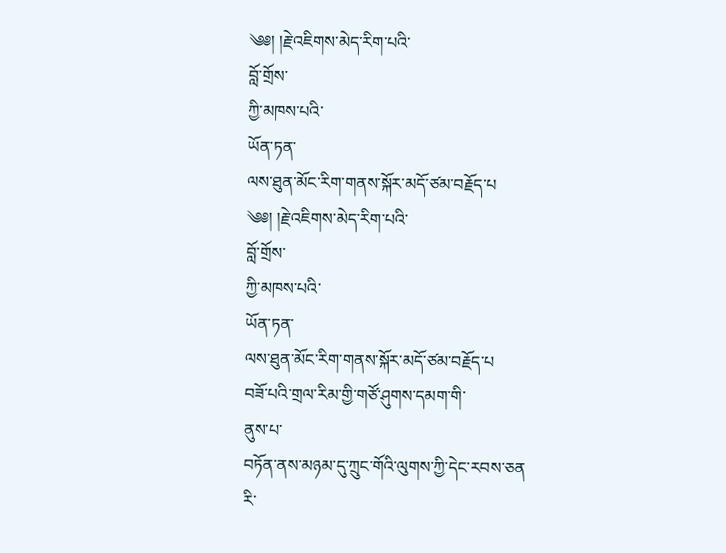༄༅། །རྗེ་འཇིགས་མེད་རིག་པའི་
བློ་གྲོས་
ཀྱི་མཁས་པའི་
ཡོན་ཏན་
ལས་ཐུན་མོང་རིག་གནས་སྐོར་མདོ་ཙམ་བརྗོད་པ
༄༅། །རྗེ་འཇིགས་མེད་རིག་པའི་
བློ་གྲོས་
ཀྱི་མཁས་པའི་
ཡོན་ཏན་
ལས་ཐུན་མོང་རིག་གནས་སྐོར་མདོ་ཙམ་བརྗོད་པ
བཟོ་པའི་གྲལ་རིམ་གྱི་གཙོ་ཤུགས་དམག་གི་
ནུས་པ་
བཏོན་ནས་མཉམ་དུ་ཀྲུང་གོའི་ལུགས་ཀྱི་དེང་རབས་ཅན
རི་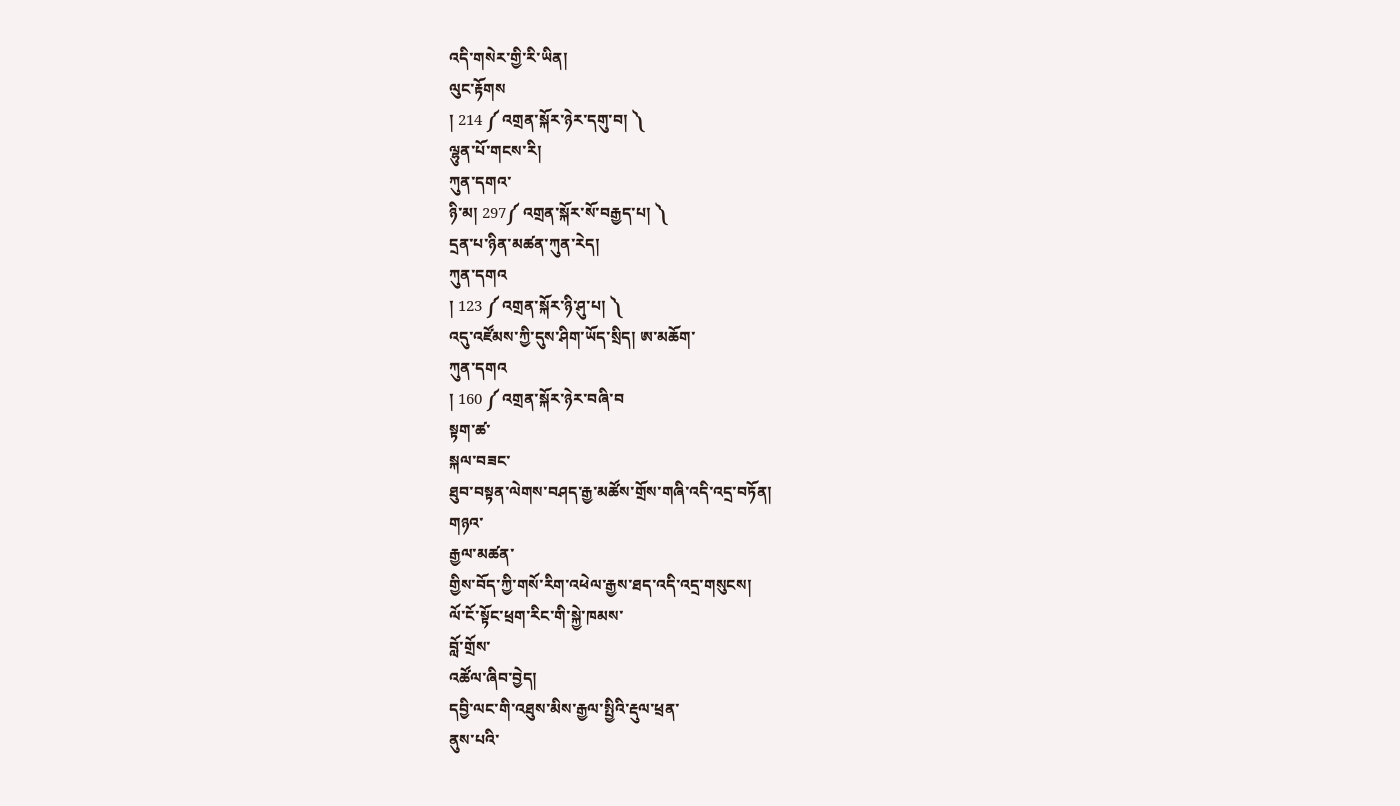འདི་གསེར་གྱི་རི་ཡིན།
ལུང་རྟོགས
། 214 ༼ འགྲན་སྐོར་ཉེར་དགུ་བ། ༽
ལྷུན་པོ་གངས་རི།
ཀུན་དགའ་
ཉི་མ། 297༼ འགྲན་སྐོར་སོ་བརྒྱད་པ། ༽
དྲན་པ་ཉིན་མཚན་ཀུན་རེད།
ཀུན་དགའ
། 123 ༼ འགྲན་སྐོར་ཉི་ཤུ་པ། ༽
འདུ་འཛོམས་ཀྱི་དུས་ཤིག་ཡོད་སྲིད། ཨ་མཆོག་
ཀུན་དགའ
། 160 ༼ འགྲན་སྐོར་ཉེར་བཞི་བ
སྟག་ཚ་
སྐལ་བཟང་
ཐུབ་བསྟན་ལེགས་བཤད་རྒྱ་མཚོས་གྲོས་གཞི་འདི་འདྲ་བཏོན།
གཉའ་
རྒྱལ་མཚན་
གྱིས་བོད་ཀྱི་གསོ་རིག་འཕེལ་རྒྱས་ཐད་འདི་འདྲ་གསུངས།
ལོ་ངོ་སྟོང་ཕྲག་རིང་གི་སྐྱེ་ཁམས་
བློ་གྲོས་
འཚོལ་ཞིབ་བྱེད།
དབྱི་ལང་གི་འཐུས་མིས་རྒྱལ་སྤྱིའི་རྡུལ་ཕྲན་
ནུས་པའི་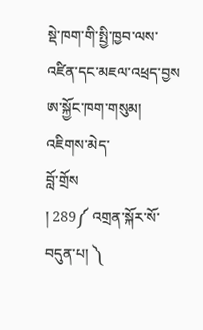སྡེ་ཁག་གི་སྤྱི་ཁྱབ་ལས་འཛིན་དང་མཇལ་འཕྲད་བྱས
ཨ་སྐྱོང་ཁག་གསུམ། འཇིགས་མེད་
བློ་གྲོས
། 289༼ འགྲན་སྐོར་སོ་བདུན་པ། ༽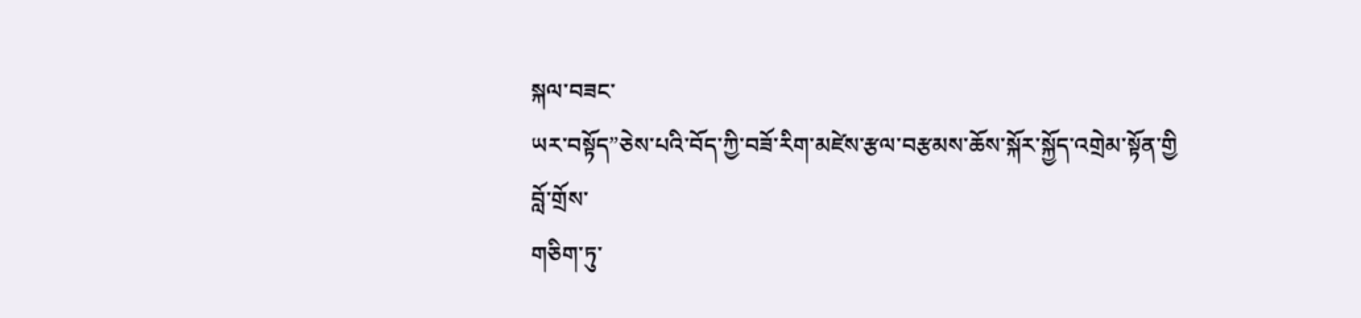སྐལ་བཟང་
ཡར་བསྟོད”ཅེས་པའི་བོད་ཀྱི་བཟོ་རིག་མཛེས་རྩལ་བརྩམས་ཆོས་སྐོར་སྐྱོད་འགྲེམ་སྟོན་གྱི
བློ་གྲོས་
གཅིག་ཏུ་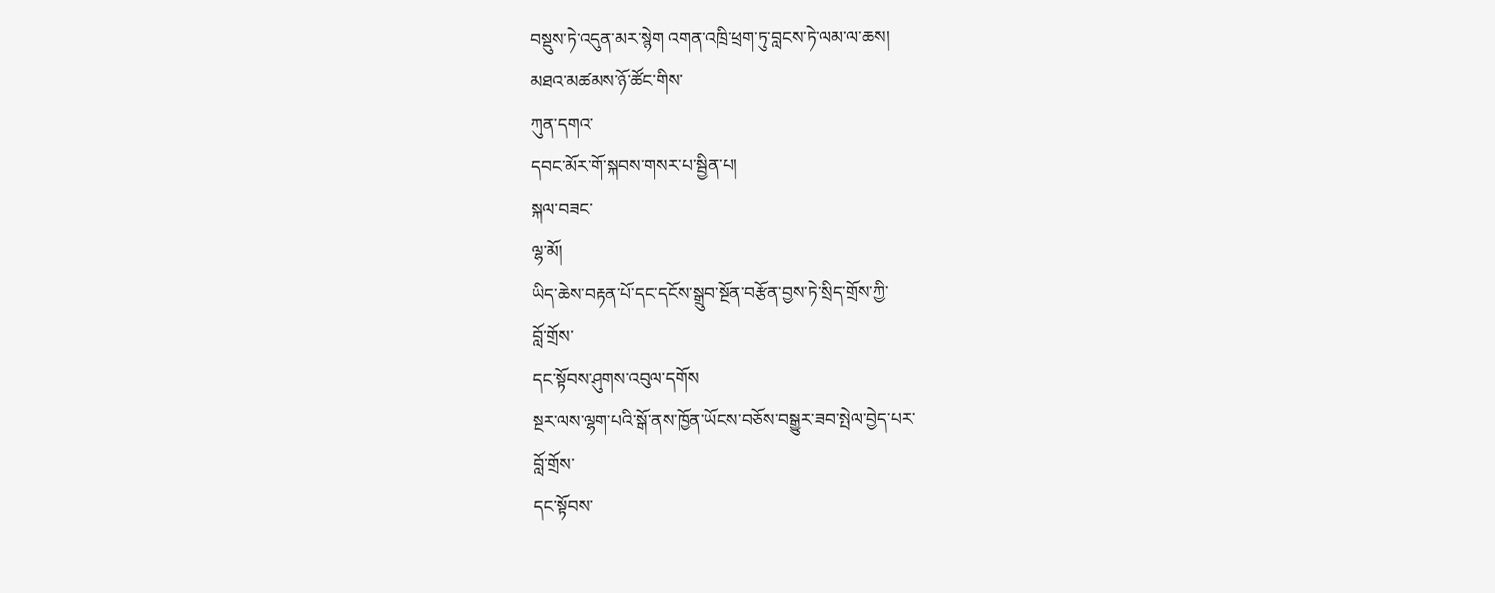བསྡུས་ཏེ་འདུན་མར་སྙེག འགན་འཁྲི་ཕྲག་ཏུ་བླངས་ཏེ་ལམ་ལ་ཆས།
མཐའ་མཚམས་ཉོ་ཚོང་གིས་
ཀུན་དགའ་
དབང་མོར་གོ་སྐབས་གསར་པ་སྦྱིན་པ།
སྐལ་བཟང་
ལྷ་མོ།
ཡིད་ཆེས་བརྟན་པོ་དང་དངོས་སྒྲུབ་སྔོན་བརྩོན་བྱས་ཏེ་སྲིད་གྲོས་ཀྱི་
བློ་གྲོས་
དང་སྟོབས་ཤུགས་འབུལ་དགོས
སྔར་ལས་ལྷག་པའི་སྒོ་ནས་ཁྱོན་ཡོངས་བཅོས་བསྒྱུར་ཟབ་སྤེལ་བྱེད་པར་
བློ་གྲོས་
དང་སྟོབས་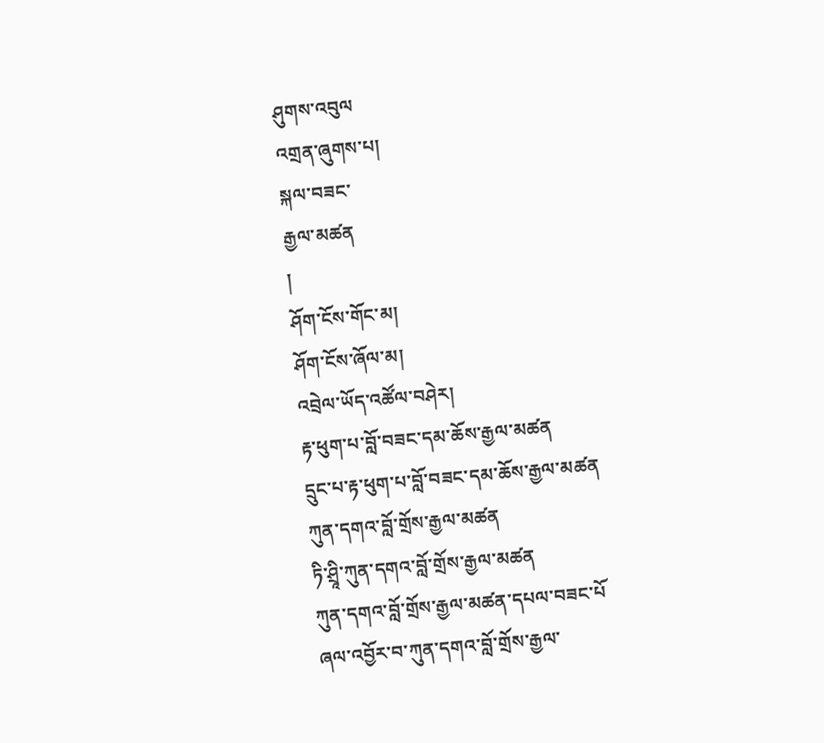ཤུགས་འབུལ
འགྲན་ཞུགས་པ།
སྐལ་བཟང་
རྒྱལ་མཚན
།
ཤོག་ངོས་གོང་མ།
ཤོག་ངོས་ཞོལ་མ།
འབྲེལ་ཡོད་འཚོལ་བཤེར།
རྟ་ཕུག་པ་བློ་བཟང་དམ་ཆོས་རྒྱལ་མཚན
དྲུང་པ་རྟ་ཕུག་པ་བློ་བཟང་དམ་ཆོས་རྒྱལ་མཚན
ཀུན་དགའ་བློ་གྲོས་རྒྱལ་མཚན
ཏི་ཤྲཱི་ཀུན་དགའ་བློ་གྲོས་རྒྱལ་མཚན
ཀུན་དགའ་བློ་གྲོས་རྒྱལ་མཚན་དཔལ་བཟང་པོ
ཞལ་འབྱོར་བ་ཀུན་དགའ་བློ་གྲོས་རྒྱལ་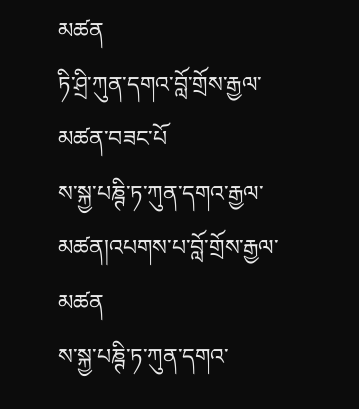མཚན
ཏི་ཤྲི་ཀུན་དགའ་བློ་གྲོས་རྒྱལ་མཚན་བཟང་པོ
ས་སྐྱ་པཎྚི་ཏ་ཀུན་དགའ་རྒྱལ་མཚན།འཔགས་པ་བློ་གྲོས་རྒྱལ་མཚན
ས་སྐྱ་པཎྚི་ཏ་ཀུན་དགའ་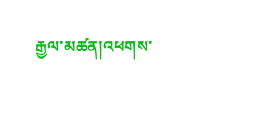རྒྱལ་མཚན།འཕགས་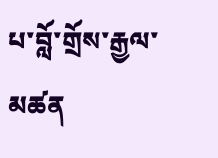པ་བློ་གྲོས་རྒྱལ་མཚན